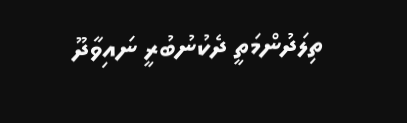ތިލަދުންމަތީ ދެކުނުބުރީ ނައިވާދޫ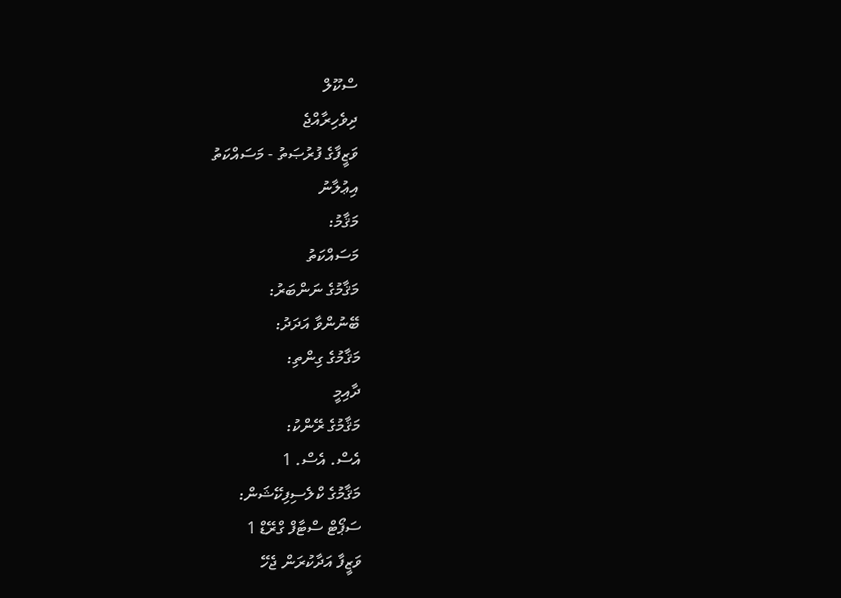ސްކޫލް
ދިވެހިރާއްޖެ
ވަޒީފާގެ ފުރުޞަތު - މަސައްކަތު
އިޢުލާނު
މަޤާމު:
މަސައްކަތު
މަޤާމުގެ ނަންބަރު:
ބޭނުންވާ އަދަދު:
މަޤާމުގެ ގިންތި:
ދާއިމީ
މަޤާމުގެ ރޭންކު:
އެސް. އެސް. 1
މަޤާމުގެ ކްލެސިފިކޭޝަން:
ސަޕޯޓް ސްޓާފް ގްރޭޑް 1
ވަޒީފާ އަދާކުރަން ޖެހޭ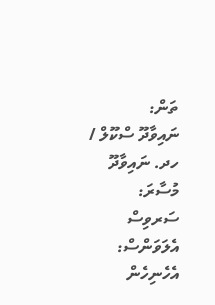ތަން:
ނައިވާދޫ ސްކޫލް / ހދ. ނައިވާދޫ
މުސާރަ:
ސަރވިސް އެލަވަންސް:
އެހެނިހެން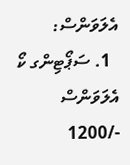އެލަވަންސް:
  1. ސަޕޯޓިންގ ކޯ އެލަވަންސް -/1200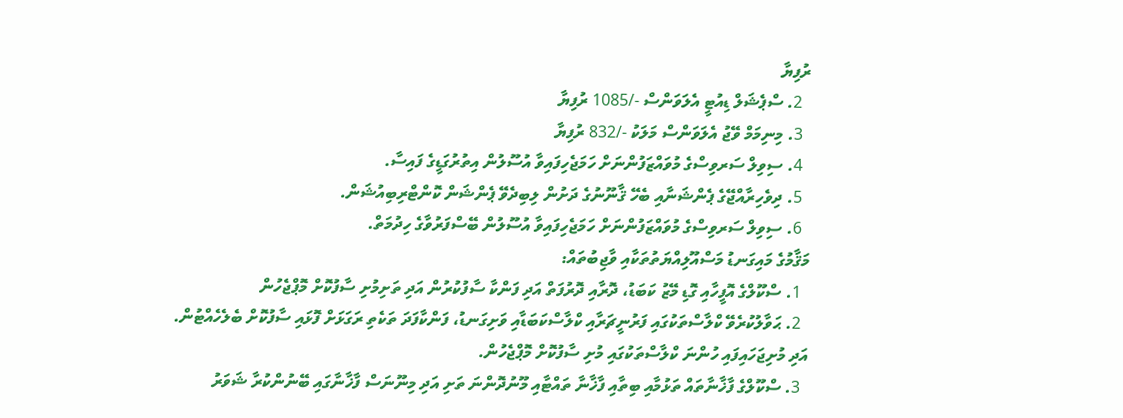ރުފިޔާ
  2. ސްޕެޝަލް ޑިއުޓީ އެލަވަންސް -/1085 ރުފިޔާ
  3. މިނިމަމް ވޭޖު އެލަވަންސް މަލަކު -/832 ރުފިޔާ
  4. ސިވިލް ސަރވިސްގެ މުވައްޒަފުންނަށް ހަމަޖެހިފައިވާ އުސޫލުން އިތުރުގަޑީގެ ފައިސާ.
  5. ދިވެހިރާއްޖޭގެ ޕެންޝަނާއި ބެހޭ ޤާނޫނުގެ ދަށުން ލިބިދެވޭ ޕެންޝަން ކޮންޓްރިބިއުޝަން.
  6. ސިވިލް ސަރވިސްގެ މުވައްޒަފުންނަށް ހަމަޖެހިފައިވާ އުސޫލުން ބޭސްފަރުވާގެ ހިދުމަތް.
މަޤާމުގެ މައިގަނޑު މަސްއޫލިއްޔަތުތަކާއި ވާޖިބުތައް:
  1. ސްކޫލްގެ އޮފީހާއި ގޮޑި މޭޒު ކަބަޑު، ދޮރާއި ދޮރުފަތް އަދި ފަންކާ ސާފުކުރުން އަދި ތަށިމުށި ސާފުކޮށް މޮޕްޖެހުން
  2. ޙަވާލުކުރެވޭ ކްލާސްތަކުގައި ފަރުނީޗަރާއި ކްލާސްކަބަޑާއި ވަށިގަނޑު، ފަންކާފަދަ ތަކެތި ރަގަޅަށް ފޮޅައި ސާފުކޮށް ބެލެހެއްޓުން. އަދި މުށިޖަހައިފައި ހުންނަ ކްލާސްތަކުގައި މުށި ސާފުކޮށް މޮޕްޖެހުން.
  3. ސްކޫލްގެ ފާޚާނާތައް ތަޅުމާއި ބިތާއި ފާޚާނާ ތައްޓާއި މޫނުދޮންނަ ތަށި އަދި މިނޫނަސް ފާޚާނާގައި ބޭނުންކުރާ ޝަވަރު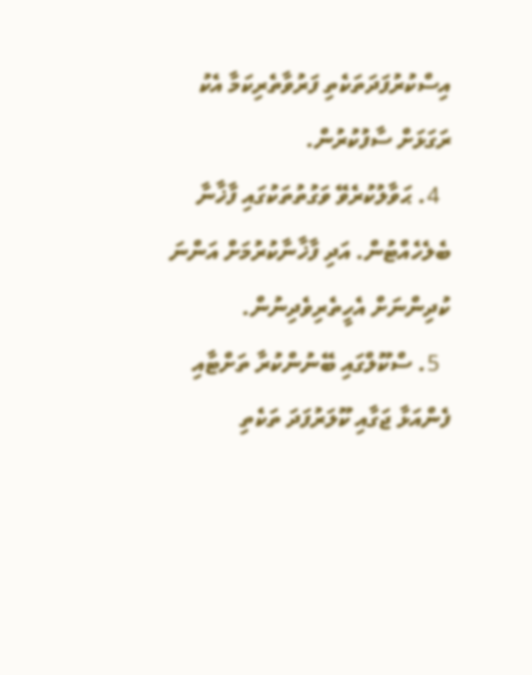އިސްކުރުފަދަތަކެތި ފަރުވާތެރިކަމާ އެކު ރަގަޅަށް ސާފުކުރުން.
  4. ޙަވާލުކުރެވޭ ވަގުތުތަކުގައި ފާޚާނާ ބެލެހެއްޓުން. އަދި ފާޚާނާކުރުމަށް އަންނަ ކުދިންނަށް އެހީތެރިވެދިނުން.
  5. ސްކޫލްގައި ބޭނުންކުރާ ތަށްޓާއި ފެންއަޅާ ޖަގާއި ކޫލަރުފަދަ ތަކެތި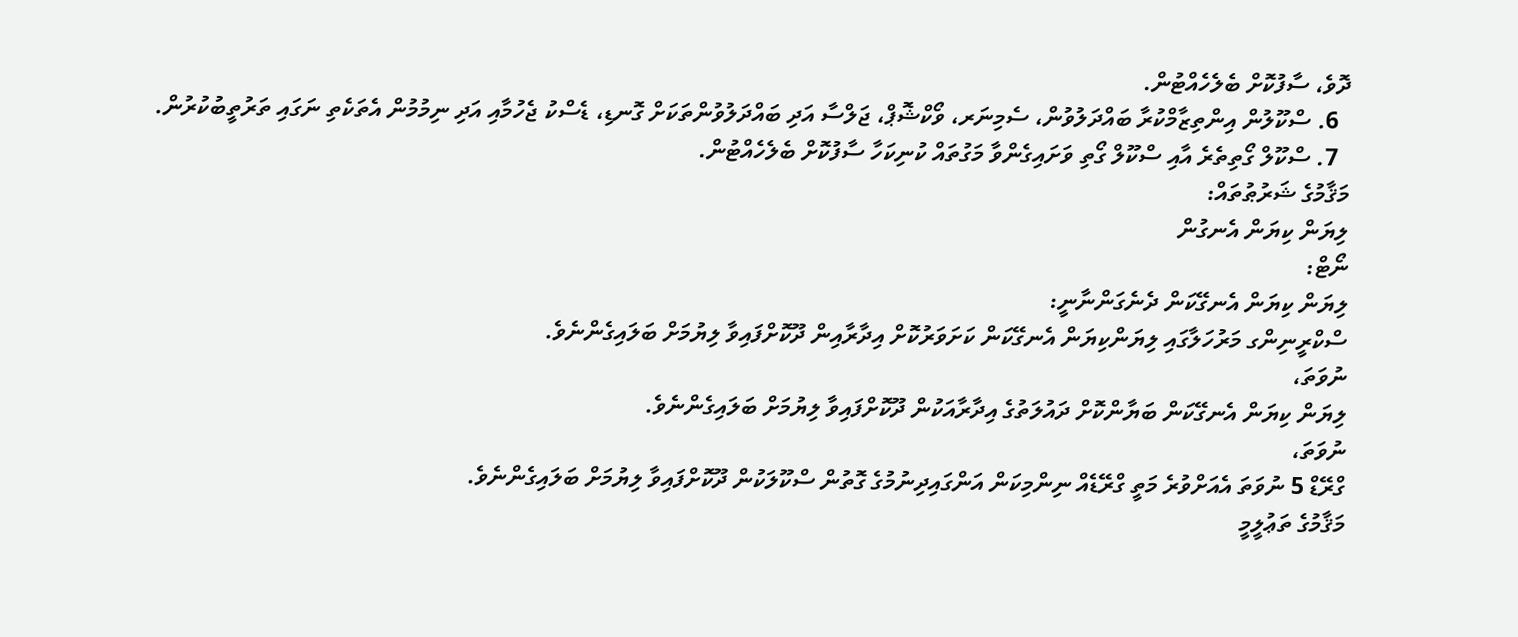ދޮވެ، ސާފުކޮށް ބެލެހެއްޓުން.
  6. ސްކޫލުން އިންތިޒާމްކުރާ ބައްދަލުވުން، ސެމިނަރ، ވޯކްޝޮޕް، ޖަލްސާ އަދި ބައްދަލުވުންތަކަށް ގޮނޑި، ޑެސްކު ޖެހުމާއި އަދި ނިމުމުން އެތަކެތި ނަގައި ތަރުތީބުކުރުން.
  7. ސްކޫލް ގޯތިތެރެ އާއި ސްކޫލް ގޯތި ވަށައިގެންވާ މަގުތައް ކުނިކަހާ ސާފުކޮށް ބެލެހެއްޓުން.
މަޤާމުގެ ޝަރުޠުތައް:
ލިޔަން ކިޔަން އެނގުން
ނޯޓް:
ލިޔަން ކިޔަން އެނގޭކަން ދެނެގަންނާނީ:
ސްކްރީނިންގ މަރުހަލާގައި ލިޔަންކިޔަން އެނގޭކަން ކަށަވަރުކޮށް އިދާރާއިން ދޫކޮށްފައިވާ ލިޔުމަށް ބަލައިގެންނެވެ.
ނުވަތަ،
ލިޔަން ކިޔަން އެނގޭކަން ބަޔާންކޮށް ދައުލަތުގެ އިދާރާއަކުން ދޫކޮށްފައިވާ ލިޔުމަށް ބަލައިގެންނެވެ.
ނުވަތަ،
ގްރޭޑް 5 ނުވަތަ އެއަށްވުރެ މަތީ ގްރޭޑެއް ނިންމިކަން އަންގައިދިނުމުގެ ގޮތުން ސްކޫލަކުން ދޫކޮށްފައިވާ ލިޔުމަށް ބަލައިގެންނެވެ.
މަޤާމުގެ ތަޢުލީމީ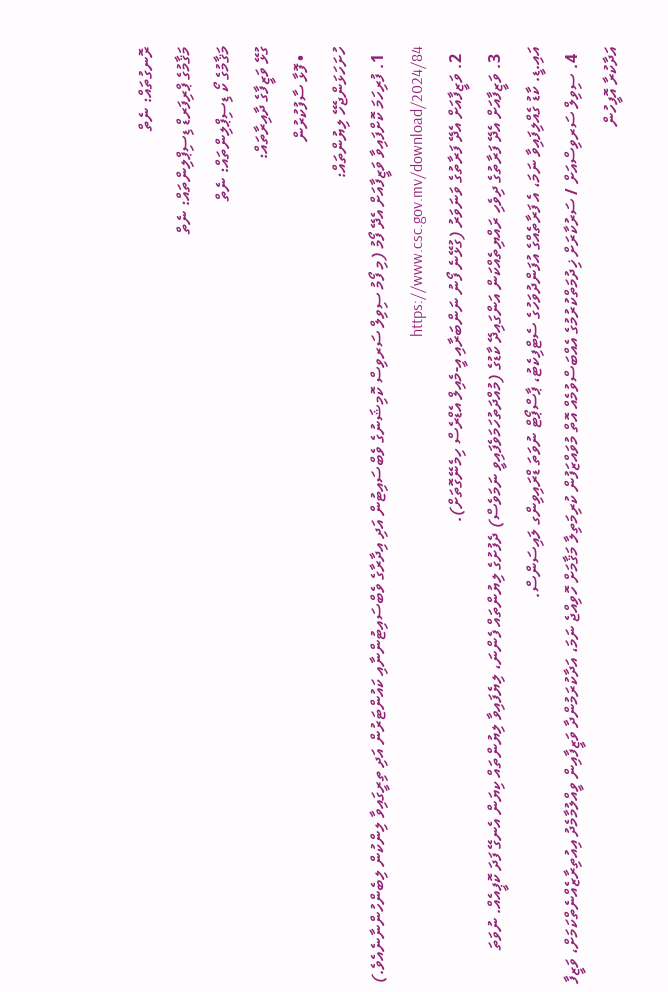ރޮނގުތައް: ނެތް
މަޤާމުގެ ޕްރިފަރޑް ޑިސިޕްލިންތައް: ނެތް
މަޤާމުގެ ކޯ ޑިސިޕްލިންތައް: ނެތް
ގުޅޭ ވަޒީފާގެ ދާއިރާތައް:
  • ފޮޅާ ސާފުކުރުން
ހުށަހަޅަންޖެހޭ ލިޔުންތައް:
  1. ފުރިހަމަ ކޮށްފައިވާ ވަޒީފާއަށް އެދޭ ފޯމު (މި ފޯމު ސިވިލް ސަރވިސް ކޮމިޝަނުގެ ވެބްސައިޓުން އަދި އިދާރާގެ ވެބްސައިޓުންނާއި ކައުންޓަރުން އަދި ތިރީގައިވާ ލިންކުން ލިބެންހުންނާނެއެވެ.)  https://www.csc.gov.mv/download/2024/84
  2. ވަޒީފާއަށް އެދޭ ފަރާތުގެ ވަނަވަރު (ގުޅޭނެ ފޯނު ނަންބަރާއި އީ-މެއިލް އެޑްރެސް ހިމެނޭގޮތަށް).
  3. ވަޒީފާއަށް އެދޭ ފަރާތުގެ ދިވެހި ރައްޔިތެއްކަން އަންގައިދޭ ކާޑުގެ (މުއްދަތުހަމަވެފައިވީ ނަމަވެސް) ދެފުށުގެ ލިޔުންތައް ފެންނަ، ލިޔެފައިވާ ލިޔުންތައް ކިޔަން އެނގޭ ފަދަ ކޮޕީއެއް. ނުވަތަ އައި.ޑީ. ކާޑު ގެއްލިފައިވާ ނަމަ، އެ ފަރާތެއްގެ އުފަންދުވަހުގެ ސެޓްފިކެޓު، ޕާސްޕޯޓް ނުވަތަ ޑްރައިވިންގ ލައިސަންސް.
  4. ސިވިލް ސަރވިސްއަށް / ސަރުކާރަށް ޚިދުމަތްކުރުމުގެ އެއްބަސްވުމެއް އޮތް މުވައްޒަފުން ކުރިމަތިލާ މަޤާމަށް ހޮވިއްޖެ ނަމަ، އަދާކުރަމުންދާ ވަޒީފާއިން ވީއްލުމާމެދު އިއުތިރާޒެއްނެތްކަމަށް، ވަޒީފާ އަދާކުރާ އޮފީހުން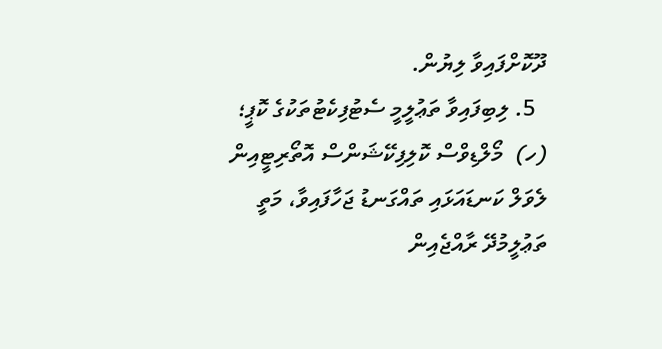ދޫކޮށްފައިވާ ލިޔުން.
  5. ލިބިފައިވާ ތަޢުލީމީ ސެޓުފިކެޓުތަކުގެ ކޮޕީ؛
(ހ)  މޯލްޑިވްސް ކޮލިފިކޭޝަންސް އޮތޯރިޓީއިން ލެވަލް ކަނޑައަޅައި ތައްގަނޑު ޖަހާފައިވާ، މަތީ ތަޢުލީމުދޭ ރާއްޖެއިން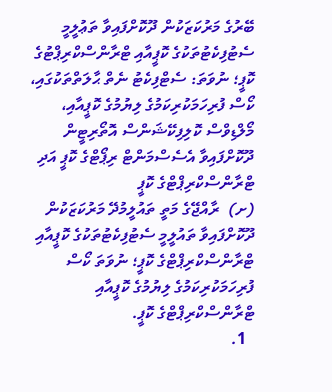ބޭރުގެ މަރުކަޒަކުން ދޫކޮށްފައިވާ ތަޢުލީމީ ސެޓުފިކެޓުތަކުގެ ކޮޕީއާއި ޓްރާންސްކްރިޕްޓުގެ ކޮޕީ؛ ނުވަތަ: ސެޓްފިކެޓު ނެތް ޙާލަތްތަކުގައި، ކޯސް ފުރިހަމަކުރިކަމުގެ ލިޔުމުގެ ކޮޕީއާއި، މޯލްޑިވްސް ކޮލިފިކޭޝަންސް އޮތޯރިޓީން ދޫކޮށްފައިވާ އެސެސްމަންޓް ރިޕޯޓްގެ ކޮޕީ އަދި ޓްރާންސްކްރިޕްޓްގެ ކޮޕީ
(ށ)  ރާއްޖޭގެ މަތީ ތައުލީމުދޭ މަރުކަޒަކުން ދޫކޮށްފައިވާ ތައުލީމީ ސެޓުފިކެޓުތަކުގެ ކޮޕީއާއި ޓްރާންސްކްރިޕްޓްގެ ކޮޕީ؛ ނުވަތަ ކޯސް ފުރިހަމަކުރިކަމުގެ ލިޔުމުގެ ކޮޕީއާއި ޓްރާންސްކްރިޕްޓްގެ ކޮޕީ.
  1.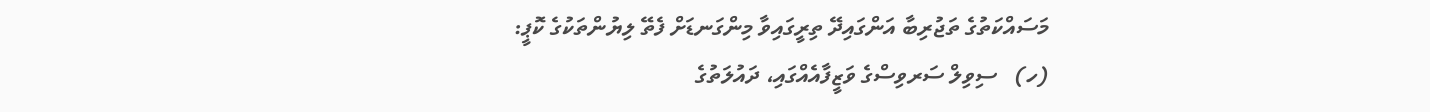މަސައްކަތުގެ ތަޖުރިބާ އަންގައިދޭ ތިރީގައިވާ މިންގަނޑަށް ފެތޭ ލިޔުންތަކުގެ ކޮޕީ:
(ހ)   ސިވިލް ސަރވިސްގެ ވަޒީފާއެއްގައި، ދައުލަތުގެ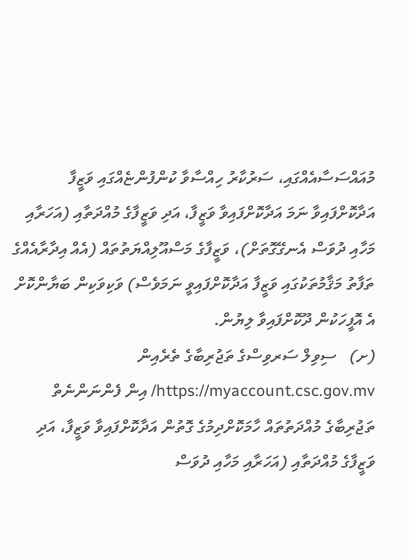މުއައްސަސާއެއްގައި، ސަރުކާރު ހިއްސާވާ ކުންފުންޏެއްގައި ވަޒީފާ އަދާކޮށްފައިވާ ނަމަ އަދާކޮށްފައިވާ ވަޒީފާ، އަދި ވަޒީފާގެ މުއްދަތާއި (އަހަރާއި މަހާއި ދުވަސް އެނގޭގޮތަށް)، ވަޒީފާގެ މަސްއޫލިއްޔަތުތައް (އެއް އިދާރާއެއްގެ ތަފާތު މަޤާމުތަކުގައި ވަޒީފާ އަދާކޮށްފައިވީ ނަމަވެސް) ވަކިވަކިން ބަޔާންކޮށް އެ އޮފީހަކުން ދޫކޮށްފައިވާ ލިޔުން.
(ށ)   ސިވިލް ސަރވިސްގެ ތަޖުރިބާގެ ތެރެއިން https://myaccount.csc.gov.mv/ އިން ފެންނަންނެތް ތަޖުރިބާގެ މުއްދަތުތައް ހާމަކޮށްދިމުގެ ގޮތުން އަދާކޮށްފައިވާ ވަޒީފާ، އަދި ވަޒީފާގެ މުއްދަތާއި (އަހަރާއި މަހާއި ދުވަސް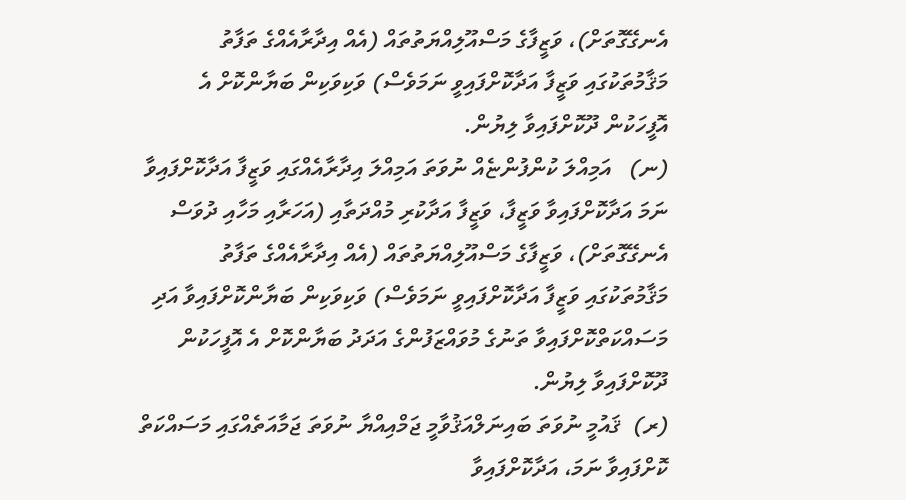އެނގޭގޮތަށް)، ވަޒީފާގެ މަސްއޫލިއްޔަތުތައް (އެއް އިދާރާއެއްގެ ތަފާތު މަޤާމުތަކުގައި ވަޒީފާ އަދާކޮށްފައިވީ ނަމަވެސް) ވަކިވަކިން ބަޔާންކޮށް އެ އޮފީހަކުން ދޫކޮށްފައިވާ ލިޔުން.
(ނ)   އަމިއްލަ ކުންފުންޏެއް ނުވަތަ އަމިއްލަ އިދާރާއެއްގައި ވަޒީފާ އަދާކޮށްފައިވާ ނަމަ އަދާކޮށްފައިވާ ވަޒީފާ، ވަޒީފާ އަދާކުރި މުއްދަތާއި (އަހަރާއި މަހާއި ދުވަސް އެނގޭގޮތަށް)، ވަޒީފާގެ މަސްއޫލިއްޔަތުތައް (އެއް އިދާރާއެއްގެ ތަފާތު މަޤާމުތަކުގައި ވަޒީފާ އަދާކޮށްފައިވީ ނަމަވެސް) ވަކިވަކިން ބަޔާންކޮށްފައިވާ އަދި މަސައްކަތްކޮށްފައިވާ ތަނުގެ މުވައްޒަފުންގެ އަދަދު ބަޔާންކޮށް އެ އޮފީހަކުން ދޫކޮށްފައިވާ ލިޔުން.
(ރ)  ޤައުމީ ނުވަތަ ބައިނަލްއަޤުވާމީ ޖަމްއިއްޔާ ނުވަތަ ޖަމާއަތެއްގައި މަސައްކަތް ކޮށްފައިވާ ނަމަ، އަދާކޮށްފައިވާ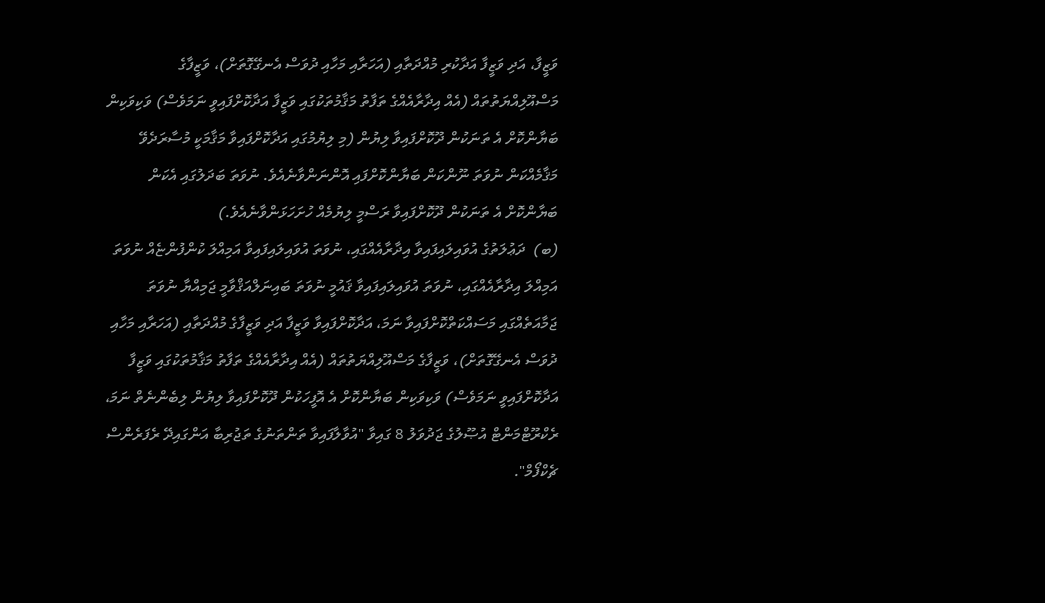ވަޒީފާ، އަދި ވަޒީފާ އަދާކުރި މުއްދަތާއި (އަހަރާއި މަހާއި ދުވަސް އެނގޭގޮތަށް)، ވަޒީފާގެ މަސްއޫލިއްޔަތުތައް (އެއް އިދާރާއެއްގެ ތަފާތު މަޤާމުތަކުގައި ވަޒީފާ އަދާކޮށްފައިވީ ނަމަވެސް) ވަކިވަކިން ބަޔާންކޮށް އެ ތަނަކުން ދޫކޮށްފައިވާ ލިޔުން (މި ލިޔުމުގައި އަދާކޮށްފައިވާ މަޤާމަކީ މުސާރަދެވޭ މަޤާމެއްކަން ނުވަތަ ނޫންކަން ބަޔާންކޮށްފައި އޮންނަންވާނެއެވެ. ނުވަތަ ބަދަލުގައި އެކަން ބަޔާންކޮށް އެ ތަނަކުން ދޫކޮށްފައިވާ ރަސްމީ ލިޔުމެއް ހުށަހަޅަންވާނެއެވެ.)
(ބ)  ދަޢުލަތުގެ އުވައިލައިފައިވާ އިދާރާއެއްގައި، ނުވަތަ އުވައިލައިފައިވާ އަމިއްލަ ކުންފުންޏެއް ނުވަތަ އަމިއްލަ އިދާރާއެއްގައި، ނުވަތަ އުވައިލައިފައިވާ ޤައުމީ ނުވަތަ ބައިނަލްއަޤްވާމީ ޖަމިއްޔާ ނުވަތަ ޖަމާއަތެއްގައި މަސައްކަތްކޮށްފައިވާ ނަމަ، އަދާކޮށްފައިވާ ވަޒީފާ އަދި ވަޒީފާގެ މުއްދަތާއި (އަހަރާއި މަހާއި ދުވަސް އެނގޭގޮތަށް)، ވަޒީފާގެ މަސްއޫލިއްޔަތުތައް (އެއް އިދާރާއެއްގެ ތަފާތު މަޤާމުތަކުގައި ވަޒީފާ އަދާކޮށްފައިވީ ނަމަވެސް) ވަކިވަކިން ބަޔާންކޮށް އެ އޮފީހަކުން ދޫކޮށްފައިވާ ލިޔުން ލިބެންނެތް ނަމަ، ރެކްރޫޓްމަންޓް އުޞޫލުގެ ޖަދުވަލު 8 ގައިވާ "އުވާލާފައިވާ ތަންތަނުގެ ތަޖުރިބާ އަންގައިދޭ ރެފަރެންސް ޗެކްފޯމް".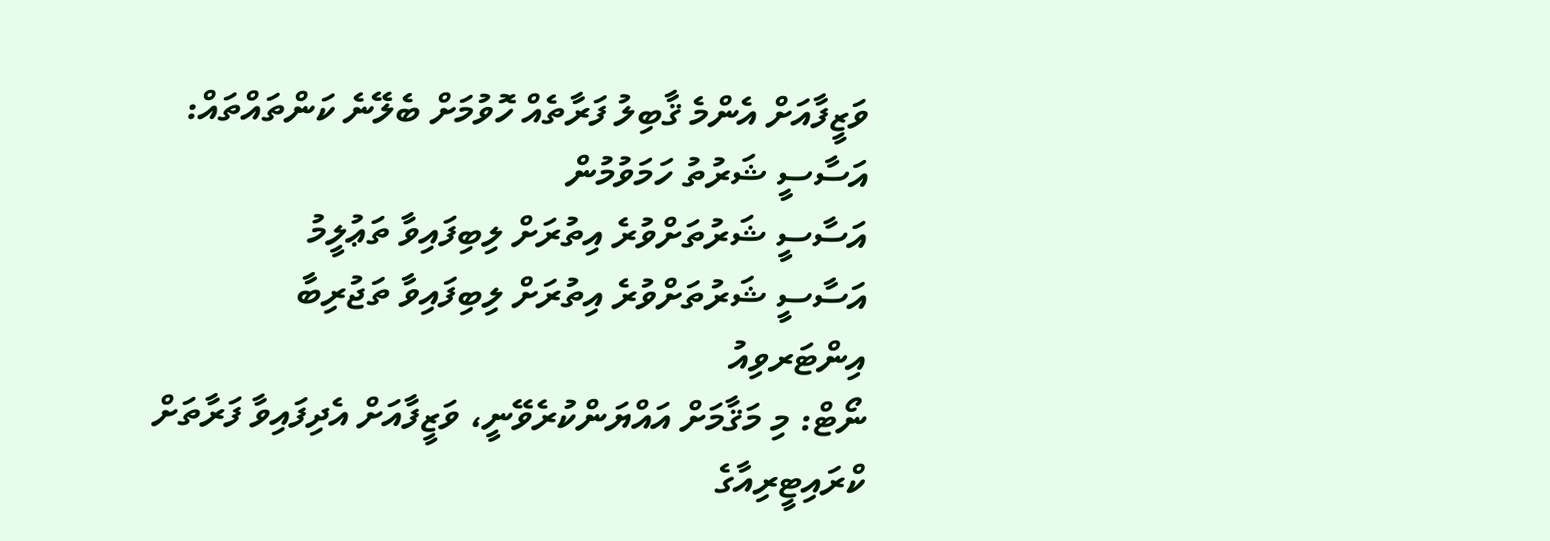ވަޒީފާއަށް އެންމެ ޤާބިލު ފަރާތެއް ހޮވުމަށް ބެލޭނެ ކަންތައްތައް:
އަސާސީ ޝަރުތު ހަމަވުމުން
އަސާސީ ޝަރުތަށްވުރެ އިތުރަށް ލިބިފައިވާ ތަޢުލީމު
އަސާސީ ޝަރުތަށްވުރެ އިތުރަށް ލިބިފައިވާ ތަޖުރިބާ
އިންޓަރވިއު
ނޯޓް: މި މަޤާމަށް އައްޔަންކުރެވޭނީ، ވަޒީފާއަށް އެދިފައިވާ ފަރާތަށް ކްރައިޓީރިއާގެ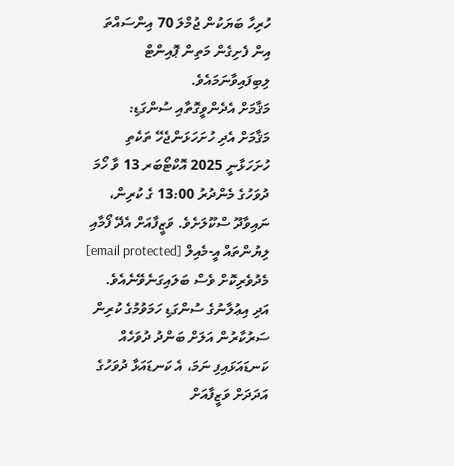ހުރިހާ ބަޔަކުން ޖުމްލަ 70 އިންސައްތަ އިން ފެށިގެން މަތިން ޕޮއިންޓް ލިބިފައިވާނަމައެވެ.
މަޤާމަށް އެދެންވީގޮތާއި ސުންގަޑި:
މަޤާމަށް އެދި ހުށަހަޅަންޖެހޭ ތަކެތި ހުށަހަޅާނީ 2025 އޮކްޓޯބަރ 13 ވާ ހޯމަ ދުވަހުގެ މެންދުރު 13:00 ގެ ކުރިން، ނައިވާދޫ ސްކޫލަށެވެ. ވަޒީފާއަށް އެދޭ ފޯމާއި ލިޔުންތައް އީ-މެއިލް [email protected] މެދުވެރިކޮށް ވެސް ބަލައިގަނެވޭނެއެވެ.
އަދި އިޢުލާނުގެ ސުންގަޑި ހަމަވުމުގެ ކުރިން ސަރުކާރުން އަލަށް ބަންދު ދުވަހެއް ކަނޑައަޅައިފި ނަމަ، އެ ކަނޑައަޅާ ދުވަހުގެ އަދަދަށް ވަޒީފާއަށް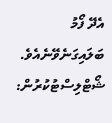އެދޭ ފޯމު ބަލައިގަނެވޭނެއެވެ.
ޝޯޓްލިސްޓުކުރުން: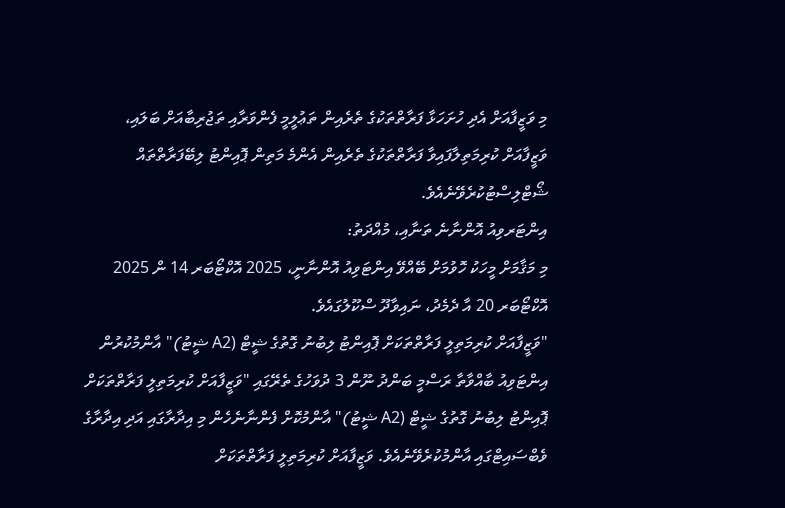މި ވަޒީފާއަށް އެދި ހުށަހަޅާ ފަރާތްތަކުގެ ތެރެއިން ތަޢުލީމީ ފެންވަރާއި ތަޖުރިބާއަށް ބަލައި، ވަޒީފާއަށް ކުރިމަތިލާފައިވާ ފަރާތްތަކުގެ ތެރެއިން އެންމެ މަތިން ޕޮއިންޓު ލިބޭފަރާތްތައް ޝޯޓްލިސްޓުކުރެވޭނެއެވެ.
އިންޓަރވިއު އޮންނާނެ ތަނާއި، މުއްދަތު:
މި މަޤާމަށް މީހަކު ހޮވުމަށް ބޭއްވޭ އިންޓަވިއު އޮންނާނީ، 2025 އޮކްޓޯބަރ 14 ން 2025 އޮކްޓޯބަރ 20 އާ ދެމެދު، ނައިވާދޫ ސްކޫލުގައެވެ.
"ވަޒީފާއަށް ކުރިމަތިލީ ފަރާތްތަކަށް ޕޮއިންޓު ލިބުނު ގޮތުގެ ޝީޓް (A2 ޝީޓު)" އާންމުކުރުން
އިންޓަވިއު ބާއްވާތާ ރަސްމީ ބަންދު ނޫން 3 ދުވަހުގެ ތެރޭގައި "ވަޒީފާއަށް ކުރިމަތިލީ ފަރާތްތަކަށް ޕޮއިންޓު ލިބުނު ގޮތުގެ ޝީޓް (A2 ޝީޓު)" އާންމުކޮށް ފެންނާނެހެން މި އިދާރާގައި އަދި އިދާރާގެ ވެބްސައިޓްގައި އާންމުކުރެވޭނެއެވެ. ވަޒީފާއަށް ކުރިމަތިލީ ފަރާތްތަކަށް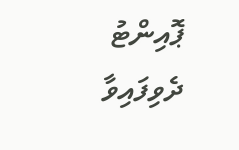ޕޮއިންޓު ދެވިފައިވާ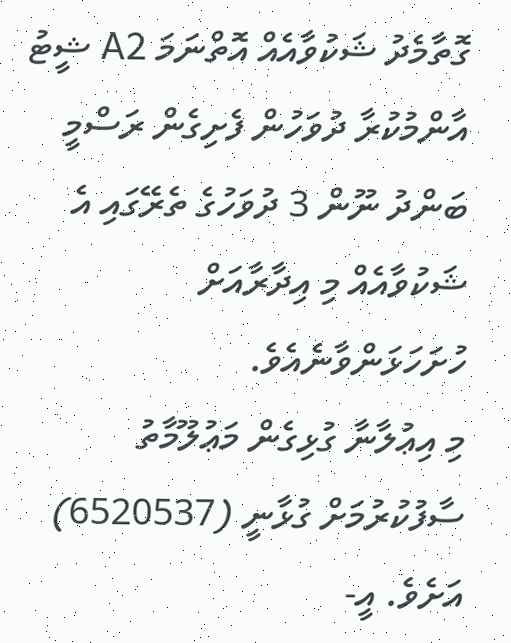ގޮތާމެދު ޝަކުވާއެއް އޮތްނަމަ A2 ޝީޓު އާންމުކުރާ ދުވަހުން ފެށިގެން ރަސްމީ ބަންދު ނޫން 3 ދުވަހުގެ ތެރޭގައި އެ ޝަކުވާއެއް މި އިދާރާއަށް ހުށަހަޅަންވާނެއެވެ.
މި އިޢުލާނާ ގުޅިގެން މަޢުލޫމާތު ސާފުކުރުމަށް ގުޅާނީ (6520537) އަށެވެ. އީ-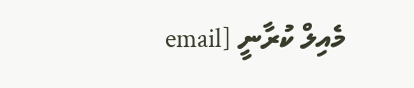މެއިލް ކުރާނީ [email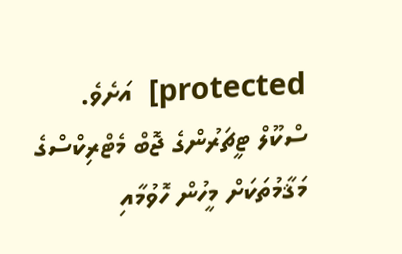protected]  އަށެވެ.
ސްކޫލް ޓީޗަރުންގެ ޖޮބް މެޓްރިކްސްގެ މަޤާމުތަކަށް މީހުން ހޮވުމާއި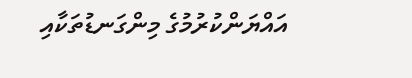އައްޔަންކުރުމުގެ މިންގަނޑުތަކާއި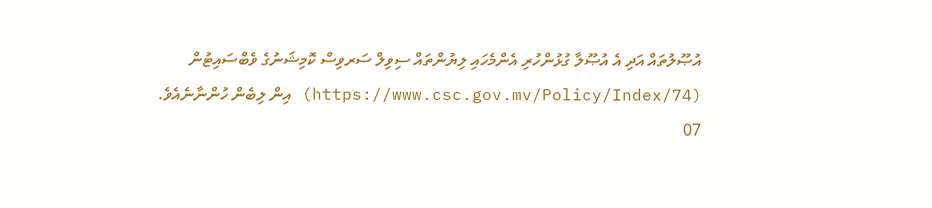އުޞޫލުތައް އަދި އެ އުޞޫލާ ގުޅުންހުރި އެންމެހައި ލިޔުންތައް ސިވިލް ސަރވިސް ކޮމިޝަނުގެ ވެބްސައިޓުން (https://www.csc.gov.mv/Policy/Index/74) އިން ލިބެން ހުންނާނެއެވެ.
07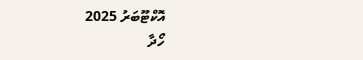އޮކްޓޫބަރު 2025
ހޯދާ